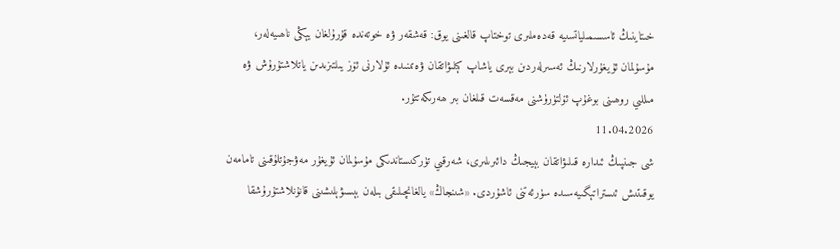خىتاينىڭ ئاسسىمىلياتسىيە قەدەملىرى توختاپ قالغىنى يوق: قەشقەر ۋە خوتەندە قۇرۇلغان يېڭى ناھىيەلەر، مۇسۇلمان ئۇيغۇرلارنىڭ ئەسىرلەردىن بېرى ياشاپ كېلىۋاتقان ۋەتىنىدە ئۇلارنى ئۆز يىلتىزىدىن ياتلاشتۇرۇش ۋە مىللىي روھىنى بوغۇپ ئۆلتۈرۈشنى مەقسەت قىلغان بىر ھەرىكەتتۇر.
11.04.2026
شى جىنپىڭ ئىدارە قىلىۋاتقان بېيجىڭ دائىرىلىرى، شەرقىي تۈركىستاندىكى مۇسۇلمان ئۇيغۇر مەۋجۇتلۇقىنى تامامەن يوقىتىش ئىستراتېگىيەسىدە سۈرئەتنى ئاشۇردى. «شىنجاڭ» يالغانچىلىقى بىلەن بېسىۋېلىشىنى قانۇنلاشتۇرۇشقا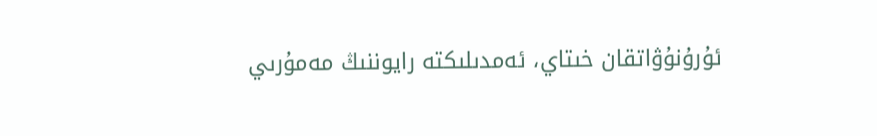ئۇرۇنۇۋاتقان خىتاي، ئەمدىلىكتە رايوننىڭ مەمۇرىي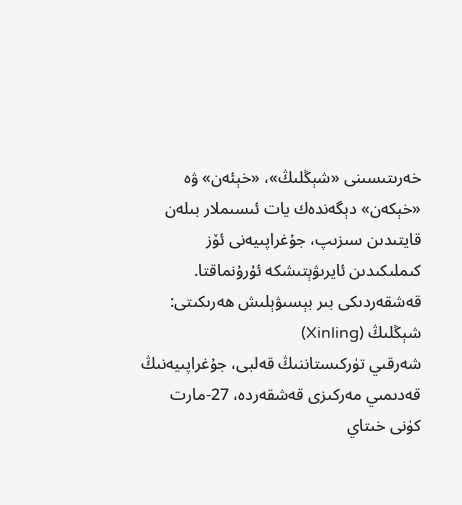خەرىتىسىنى «شېڭلىڭ»، «خېئەن» ۋە «خېكەن» دېگەندەك يات ئىسىملار بىلەن قايتىدىن سىزىپ، جۇغراپىيەنى ئۆز كىملىكىدىن ئايرىۋېتىشكە ئۇرۇنماقتا.
قەشقەردىكى بىر بېسىۋېلىش ھەرىكىتى: شېڭلىڭ (Xinling)
شەرقىي تۈركىستاننىڭ قەلبى، جۇغراپىيەنىڭ قەدىمىي مەركىزى قەشقەردە، 27-مارت كۈنى خىتاي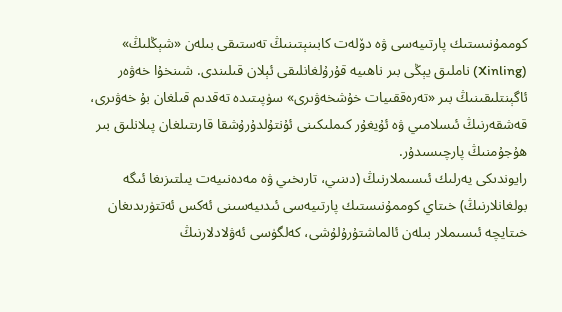كوممۇنىستىك پارتىيەسى ۋە دۆلەت كابىنېتىنىڭ تەستىقى بىلەن «شېڭلىڭ» (Xinling) ناملىق يېڭى بىر ناھىيە قۇرۇلغانلىقى ئېلان قىلىندى. شىنخۇا خەۋەر ئاگېنتلىقىنىڭ بىر «تەرەققىيات خۇشخەۋىرى» سۈپىتىدە تەقدىم قىلغان بۇ خەۋىرى، قەشقەرنىڭ ئىسلامىي ۋە ئۇيغۇر كىملىكىنى ئۇنتۇلدۇرۇشقا قارىتىلغان پىلانلىق بىر ھۇجۇمنىڭ پارچىسىدۇر.
رايوندىكى يەرلىك ئىسىملارنىڭ (دىنىي، تارىخىي ۋە مەدەنىيەت يىلتىزىغا ئىگە بولغانلارنىڭ) خىتاي كوممۇنىستىك پارتىيەسى ئىدىيەسىنى ئەكس ئەتتۈرىدىغان خىتايچە ئىسىملار بىلەن ئالماشتۇرۇلۇشى، كەلگۈسى ئەۋلادلارنىڭ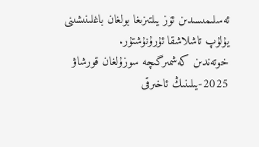ئەسلىمىسىدىن ئۆز يىلتىزىغا بولغان باغلىنىشىنى يۇلۇپ تاشلاشقا ئۇرۇنۇشتۇر.
خوتەندىن كەشمىرگىچە سوزۇلغان قورشاۋ
2025-يىلىنىڭ ئاخىرقى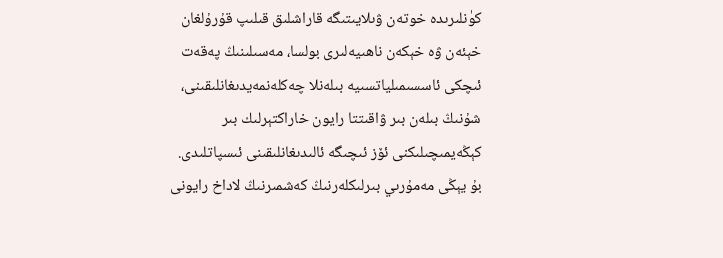كۈنلىرىدە خوتەن ۋىلايىتىگە قاراشلىق قىلىپ قۇرۇلغان خېئەن ۋە خېكەن ناھىيەلىرى بولسا، مەسىلىنىڭ پەقەت ئىچكى ئاسسىمىلياتسىيە بىلەنلا چەكلەنمەيدىغانلىقىنى، شۇنىڭ بىلەن بىر ۋاقىتتا رايون خاراكتېرلىك بىر كېڭەيمىچىلىكنى ئۆز ئىچىگە ئالىدىغانلىقىنى ئىسپاتلىدى.
بۇ يېڭى مەمۇرىي بىرلىكلەرنىڭ كەشمىرنىڭ لاداخ رايونى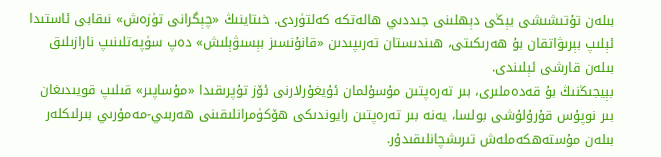بىلەن تۇتىشىشى يېڭى دېھلىنى جىددىي ھالەتكە كەلتۈردى. خىتاينىڭ «چېگرانى تۈزەش» نىقابى ئاستىدا ئېلىپ بېرىۋاتقان بۇ ھەرىكىتى، ھىندىستان تەرىپىدىن «قانۇنسىز بېسىۋېلىش» دەپ سۈپەتلىنىپ نارازىلىق بىلەن قارشى ئېلىندى.
بېيجىڭنىڭ بۇ قەدەملىرى، بىر تەرەپتىن مۇسۇلمان ئۇيغۇرلارنى ئۆز تۇپرىقىدا «مۇساپىر» قىلىپ قويىدىغان بىر نوپۇس قۇرۇلۇشى بولسا، يەنە بىر تەرەپتىن رايوندىكى ھۆكۈمرانلىقىنى ھەربىي-مەمۇرىي بىرلىكلەر بىلەن مۇستەھكەملەش تىرىشچانلىقىدۇر.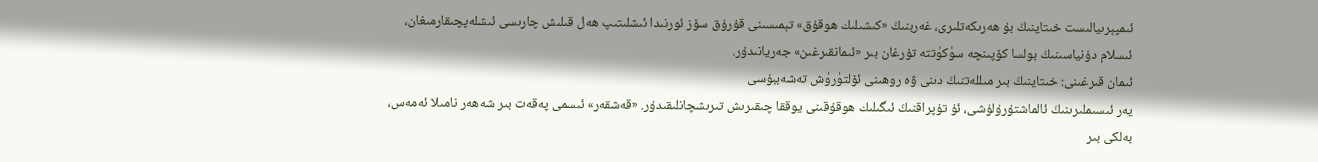ئىمپېرىيالىست خىتاينىڭ بۇ ھەرىكەتلىرى، غەربنىڭ «كىشىلىك ھوقۇق» تېمىسىنى قۇرۇق سۆز ئورنىدا ئىشلىتىپ ھەل قىلىش چارىسى ئىشلەپچىقارمىغان، ئىسلام دۇنياسىنىڭ بولسا كۆپىنچە سۈكۈتتە تۇرغان بىر «ئىمانقىرغىن» جەريانىدۇر.
ئىمان قىرغىنى: خىتاينىڭ بىر مىللەتنىڭ دىنى ۋە روھىنى ئۆلتۈرۈش تەشەببۇسى
يەر ئىسىملىرىنىڭ ئالماشتۇرۇلۇشى، ئۇ تۇپراقنىڭ ئىگىلىك ھوقۇقىنى يوققا چىقىرىش تىرىشچانلىقىدۇر. «قەشقەر» ئىسمى پەقەت بىر شەھەر نامىلا ئەمەس، بەلكى بىر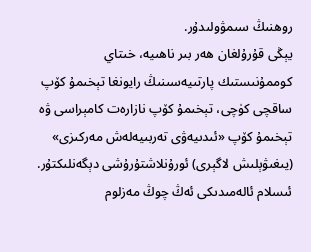روھنىڭ سىمۋولىدۇر.
يېڭى قۇرۇلغان ھەر بىر ناھىيە، خىتاي كوممۇنىستىك پارتىيەسىنىڭ رايونغا تېخىمۇ كۆپ ساقچى كۈچى، تېخىمۇ كۆپ نازارەت كامېراسى ۋە تېخىمۇ كۆپ «ئىدىيەۋى تەربىيەلەش مەركىزى» (يىغىۋېلىش لاگېرى) ئورۇنلاشتۇرۇشى دېگەنلىكتۇر.
ئىسلام ئالەمىدىكى ئەڭ چوڭ مەزلوم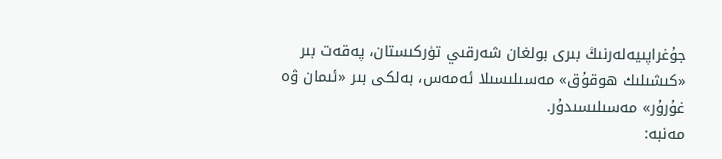جۇغراپىيەلەرنىڭ بىرى بولغان شەرقىي تۈركىستان، پەقەت بىر «كىشىلىك ھوقۇق» مەسىلىسىلا ئەمەس، بەلكى بىر «ئىمان ۋە غۇرۇر» مەسىلىسىدۇر.
مەنبە: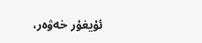ئۇيغۇر خەۋەر،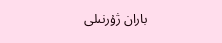باران ژۇرنىلى